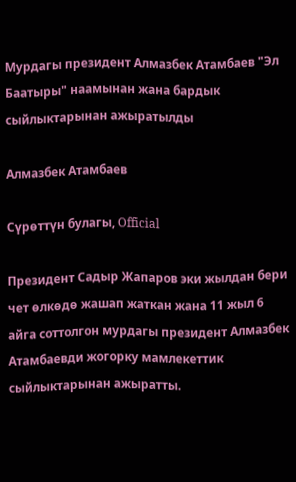Мурдагы президент Алмазбек Атамбаев "Эл Баатыры" наамынан жана бардык сыйлыктарынан ажыратылды

Алмазбек Атамбаев

Сүрөттүн булагы, Official

Президент Садыр Жапаров эки жылдан бери чет өлкөдө жашап жаткан жана 11 жыл 6 айга соттолгон мурдагы президент Алмазбек Атамбаевди жогорку мамлекеттик сыйлыктарынан ажыратты.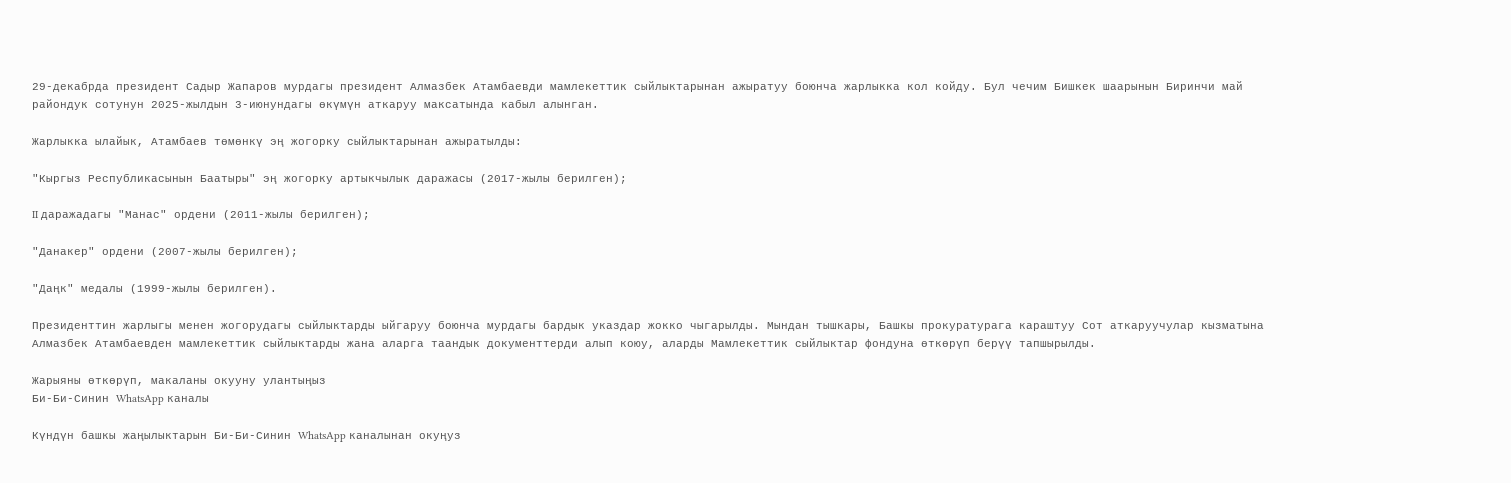29-декабрда президент Садыр Жапаров мурдагы президент Алмазбек Атамбаевди мамлекеттик сыйлыктарынан ажыратуу боюнча жарлыкка кол койду. Бул чечим Бишкек шаарынын Биринчи май райондук сотунун 2025-жылдын 3-июнундагы өкүмүн аткаруу максатында кабыл алынган.

Жарлыкка ылайык, Атамбаев төмөнкү эң жогорку сыйлыктарынан ажыратылды:

"Кыргыз Республикасынын Баатыры" эң жогорку артыкчылык даражасы (2017-жылы берилген);

II даражадагы "Манас" ордени (2011-жылы берилген);

"Данакер" ордени (2007-жылы берилген);

"Даңк" медалы (1999-жылы берилген).

Президенттин жарлыгы менен жогорудагы сыйлыктарды ыйгаруу боюнча мурдагы бардык указдар жокко чыгарылды. Мындан тышкары, Башкы прокуратурага караштуу Сот аткаруучулар кызматына Алмазбек Атамбаевден мамлекеттик сыйлыктарды жана аларга таандык документтерди алып коюу, аларды Мамлекеттик сыйлыктар фондуна өткөрүп берүү тапшырылды.

Жарыяны өткөрүп, макаланы окууну улантыңыз
Би-Би-Синин WhatsApp каналы

Күндүн башкы жаңылыктарын Би-Би-Синин WhatsApp каналынан окуңуз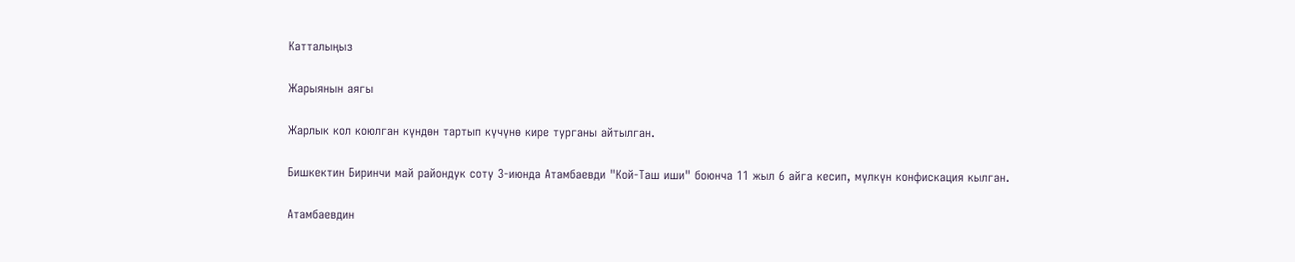Катталыңыз

Жарыянын аягы

Жарлык кол коюлган күндөн тартып күчүнө кире турганы айтылган.

Бишкектин Биринчи май райондук соту 3-июнда Атамбаевди "Кой-Таш иши" боюнча 11 жыл 6 айга кесип, мүлкүн конфискация кылган.

Атамбаевдин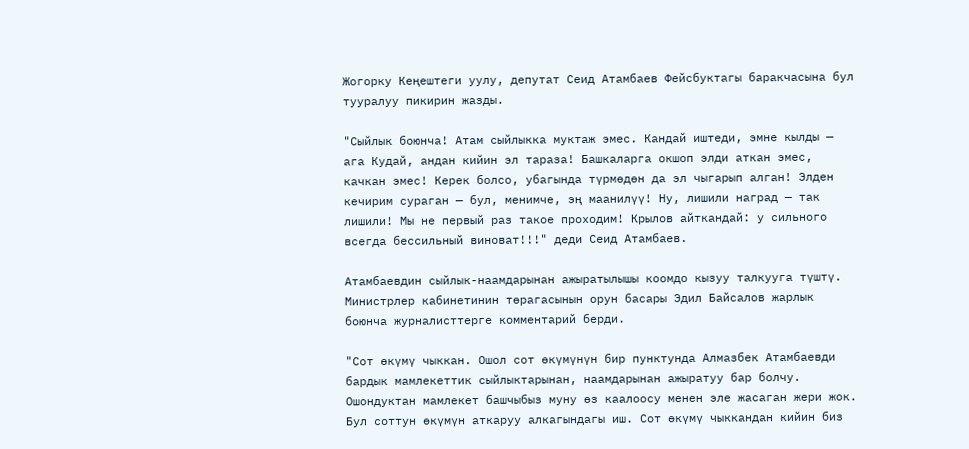Жогорку Кеңештеги уулу, депутат Сеид Атамбаев Фейсбуктагы баракчасына бул тууралуу пикирин жазды.

"Сыйлык боюнча! Атам сыйлыкка муктаж эмес. Кандай иштеди, эмне кылды — ага Кудай, андан кийин эл тараза! Башкаларга окшоп элди аткан эмес, качкан эмес! Керек болсо, убагында түрмөдөн да эл чыгарып алган! Элден кечирим сураган — бул, менимче, эң маанилүү! Ну, лишили наград — так лишили! Мы не первый раз такое проходим! Крылов айткандай: у сильного всегда бессильный виноват!!!" деди Сеид Атамбаев.

Атамбаевдин сыйлык-наамдарынан ажыратылышы коомдо кызуу талкууга түштү. Министрлер кабинетинин төрагасынын орун басары Эдил Байсалов жарлык боюнча журналисттерге комментарий берди.

"Сот өкүмү чыккан. Ошол сот өкүмүнүн бир пунктунда Алмазбек Атамбаевди бардык мамлекеттик сыйлыктарынан, наамдарынан ажыратуу бар болчу. Ошондуктан мамлекет башчыбыз муну өз каалоосу менен эле жасаган жери жок. Бул соттун өкүмүн аткаруу алкагындагы иш. Сот өкүмү чыккандан кийин биз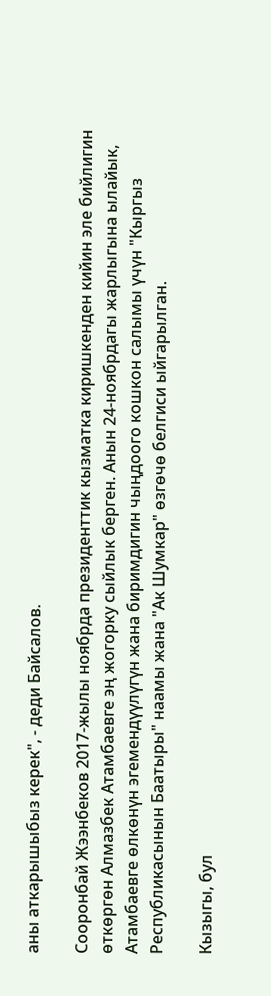аны аткарышыбыз керек", - деди Байсалов.

Сооронбай Жээнбеков 2017-жылы ноябрда президенттик кызматка киришкенден кийин эле бийлигин өткөргөн Алмазбек Атамбаевге эң жогорку сыйлык берген. Анын 24-ноябрдагы жарлыгына ылайык, Атамбаевге өлкөнүн эгемендүүлүгүн жана биримдигин чыңдоого кошкон салымы үчүн "Кыргыз Республикасынын Баатыры" наамы жана "Ак Шумкар" өзгөчө белгиси ыйгарылган.

Кызыгы, бул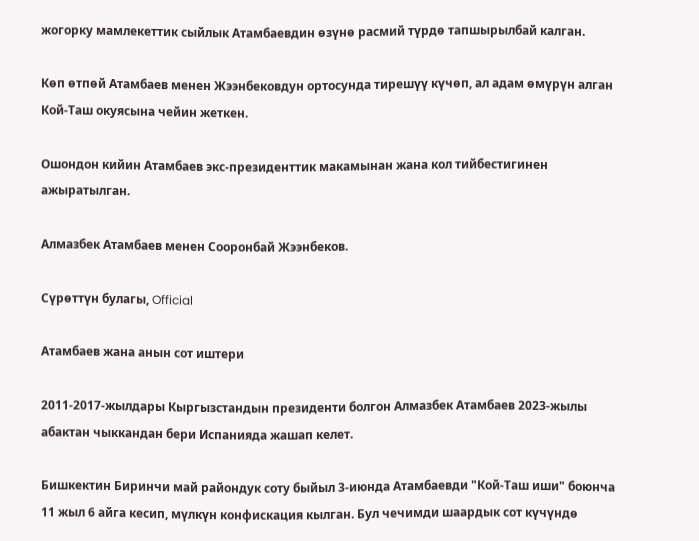жогорку мамлекеттик сыйлык Атамбаевдин өзүнө расмий түрдө тапшырылбай калган.

Көп өтпөй Атамбаев менен Жээнбековдун ортосунда тирешүү күчөп, ал адам өмүрүн алган Кой-Таш окуясына чейин жеткен.

Ошондон кийин Атамбаев экс-президенттик макамынан жана кол тийбестигинен ажыратылган.

Алмазбек Атамбаев менен Сооронбай Жээнбеков.

Сүрөттүн булагы, Official

Атамбаев жана анын сот иштери

2011-2017-жылдары Кыргызстандын президенти болгон Алмазбек Атамбаев 2023-жылы абактан чыккандан бери Испанияда жашап келет.

Бишкектин Биринчи май райондук соту быйыл 3-июнда Атамбаевди "Кой-Таш иши" боюнча 11 жыл 6 айга кесип, мүлкүн конфискация кылган. Бул чечимди шаардык сот күчүндө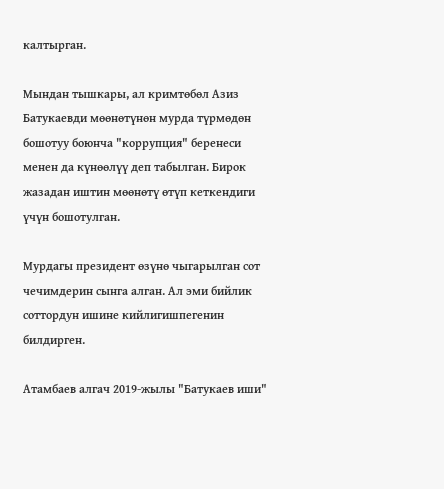калтырган.

Мындан тышкары, ал кримтөбөл Азиз Батукаевди мөөнөтүнөн мурда түрмөдөн бошотуу боюнча "коррупция" беренеси менен да күнөөлүү деп табылган. Бирок жазадан иштин мөөнөтү өтүп кеткендиги үчүн бошотулган.

Мурдагы президент өзүнө чыгарылган сот чечимдерин сынга алган. Ал эми бийлик соттордун ишине кийлигишпегенин билдирген.

Атамбаев алгач 2019-жылы "Батукаев иши"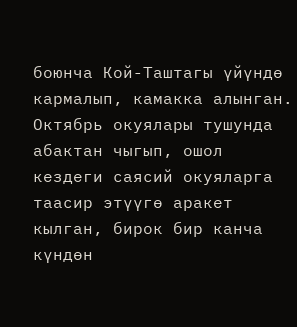боюнча Кой-Таштагы үйүндө кармалып, камакка алынган. Октябрь окуялары тушунда абактан чыгып, ошол кездеги саясий окуяларга таасир этүүгө аракет кылган, бирок бир канча күндөн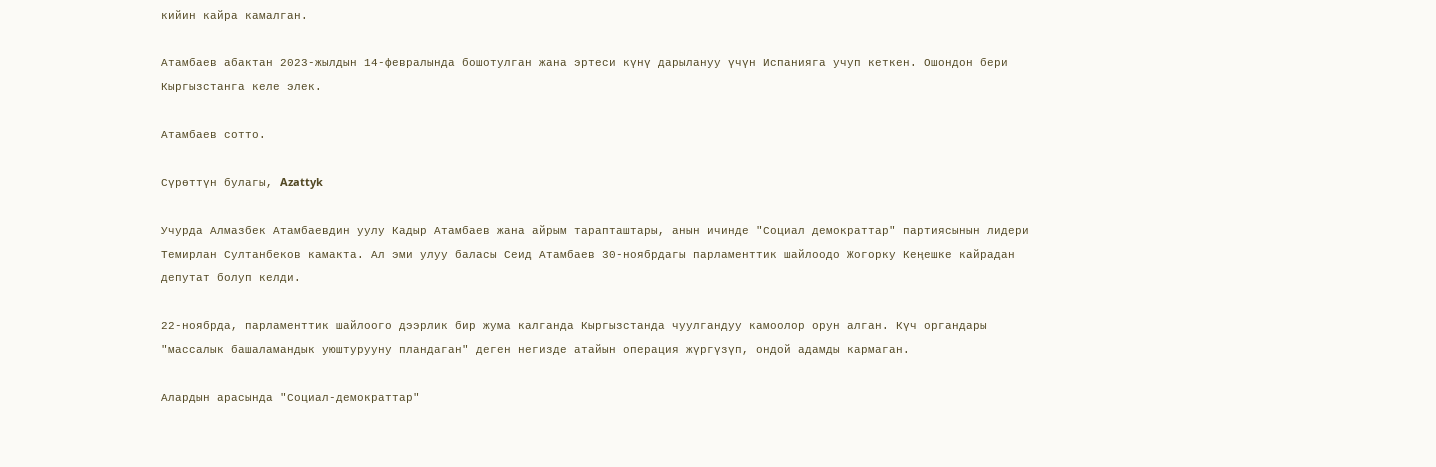кийин кайра камалган.

Атамбаев абактан 2023-жылдын 14-февралында бошотулган жана эртеси күнү дарылануу үчүн Испанияга учуп кеткен. Ошондон бери Кыргызстанга келе элек.

Атамбаев сотто.

Сүрөттүн булагы, Azattyk

Учурда Алмазбек Атамбаевдин уулу Кадыр Атамбаев жана айрым тарапташтары, анын ичинде "Социал демократтар" партиясынын лидери Темирлан Султанбеков камакта. Ал эми улуу баласы Сеид Атамбаев 30-ноябрдагы парламенттик шайлоодо Жогорку Кеңешке кайрадан депутат болуп келди.

22-ноябрда, парламенттик шайлоого дээрлик бир жума калганда Кыргызстанда чуулгандуу камоолор орун алган. Күч органдары "массалык башаламандык уюштурууну пландаган" деген негизде атайын операция жүргүзүп, ондой адамды кармаган.

Алардын арасында "Социал-демократтар"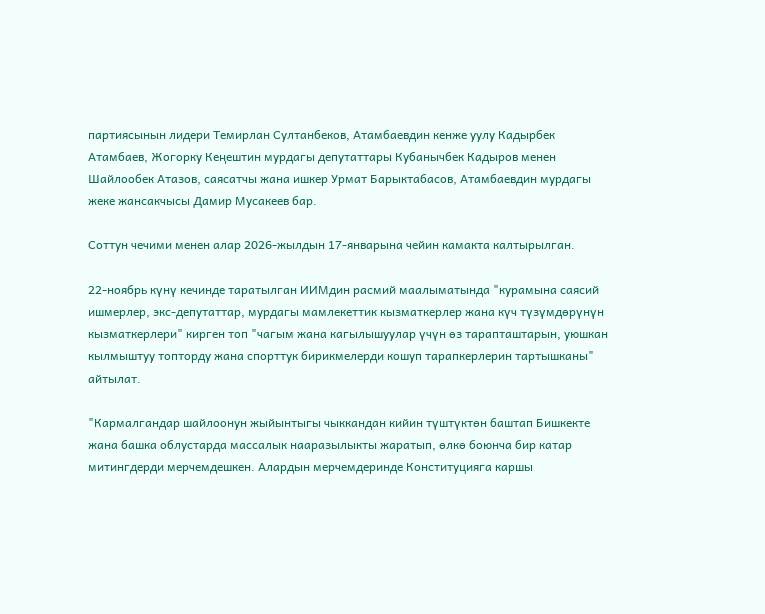партиясынын лидери Темирлан Султанбеков, Атамбаевдин кенже уулу Кадырбек Атамбаев, Жогорку Кеңештин мурдагы депутаттары Кубанычбек Кадыров менен Шайлообек Атазов, саясатчы жана ишкер Урмат Барыктабасов, Атамбаевдин мурдагы жеке жансакчысы Дамир Мусакеев бар.

Соттун чечими менен алар 2026-жылдын 17-январына чейин камакта калтырылган.

22-ноябрь күнү кечинде таратылган ИИМдин расмий маалыматында "курамына саясий ишмерлер, экс-депутаттар, мурдагы мамлекеттик кызматкерлер жана күч түзүмдөрүнүн кызматкерлери" кирген топ "чагым жана кагылышуулар үчүн өз тарапташтарын, уюшкан кылмыштуу топторду жана спорттук бирикмелерди кошуп тарапкерлерин тартышканы" айтылат.

"Кармалгандар шайлоонун жыйынтыгы чыккандан кийин түштүктөн баштап Бишкекте жана башка облустарда массалык нааразылыкты жаратып, өлкө боюнча бир катар митингдерди мерчемдешкен. Алардын мерчемдеринде Конституцияга каршы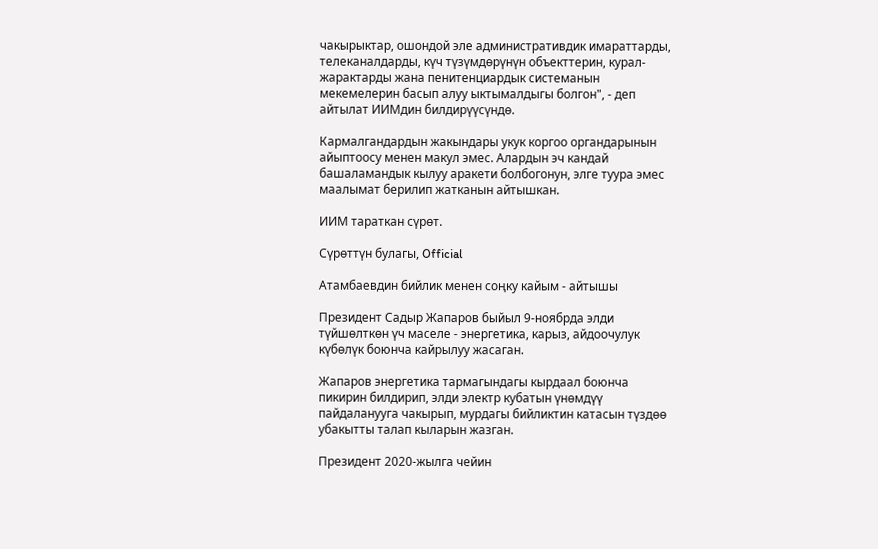чакырыктар, ошондой эле административдик имараттарды, телеканалдарды, күч түзүмдөрүнүн объекттерин, курал-жарактарды жана пенитенциардык системанын мекемелерин басып алуу ыктымалдыгы болгон", - деп айтылат ИИМдин билдирүүсүндө.

Кармалгандардын жакындары укук коргоо органдарынын айыптоосу менен макул эмес. Алардын эч кандай башаламандык кылуу аракети болбогонун, элге туура эмес маалымат берилип жатканын айтышкан.

ИИМ тараткан сүрөт.

Сүрөттүн булагы, Official

Атамбаевдин бийлик менен соңку кайым - айтышы

Президент Садыр Жапаров быйыл 9-ноябрда элди түйшөлткөн үч маселе - энергетика, карыз, айдоочулук күбөлүк боюнча кайрылуу жасаган.

Жапаров энергетика тармагындагы кырдаал боюнча пикирин билдирип, элди электр кубатын үнөмдүү пайдаланууга чакырып, мурдагы бийликтин катасын түздөө убакытты талап кыларын жазган.

Президент 2020-жылга чейин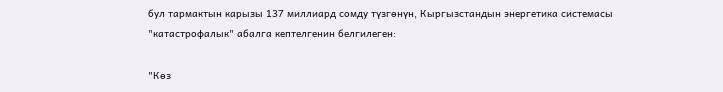бул тармактын карызы 137 миллиард сомду түзгөнүн, Кыргызстандын энергетика системасы "катастрофалык" абалга кептелгенин белгилеген:

"Көз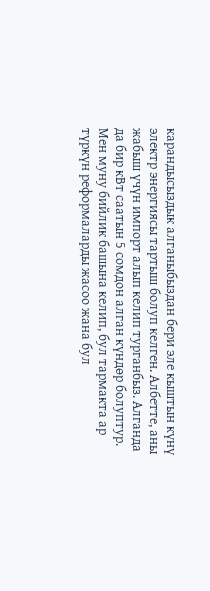карандысыздык алганыбыздан бери эле кыштын күнү электр энергиясы тартыш болуп келген. Албетте, аны жабыш үчүн импорт алып келип турганбыз. Алганда да бир кВт саатын 5 сомдон алган күндөр болуптур. Мен муну бийлик башына келип, бул тармакта ар түркүн реформаларды жасоо жана бул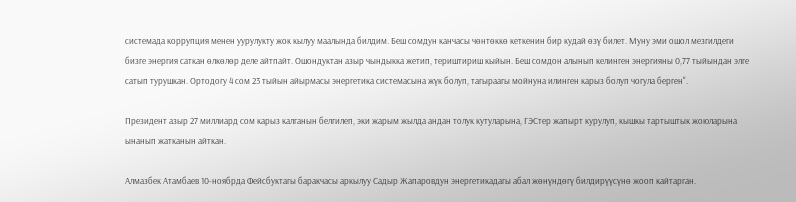системада коррупция менен уурулукту жок кылуу маалында билдим. Беш сомдун канчасы чөнтөккө кеткенин бир кудай өзү билет. Муну эми ошол мезгилдеги бизге энергия саткан өлкөлөр деле айтпайт. Ошондуктан азыр чындыкка жетип, териштириш кыйын. Беш сомдон алынып келинген энергияны 0,77 тыйындан элге сатып турушкан. Ортодогу 4 сом 23 тыйын айырмасы энергетика системасына жүк болуп, тагыраагы мойнуна илинген карыз болуп чогула берген".

Президент азыр 27 миллиард сом карыз калганын белгилеп, эки жарым жылда андан толук кутуларына, ГЭСтер жапырт курулуп, кышкы тартыштык жоюларына ынанып жатканын айткан.

Алмазбек Атамбаев 10-ноябрда Фейсбуктагы баракчасы аркылуу Садыр Жапаровдун энергетикадагы абал жөнүндөгү билдирүүсүнө жооп кайтарган.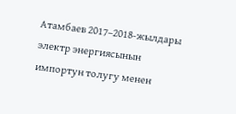Атамбаев 2017–2018-жылдары электр энергиясынын импортун толугу менен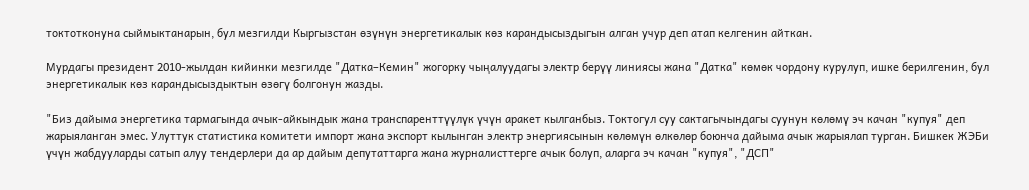токтотконуна сыймыктанарын, бул мезгилди Кыргызстан өзүнүн энергетикалык көз карандысыздыгын алган учур деп атап келгенин айткан.

Мурдагы президент 2010-жылдан кийинки мезгилде "Датка–Кемин" жогорку чыңалуудагы электр берүү линиясы жана "Датка" көмөк чордону курулуп, ишке берилгенин, бул энергетикалык көз карандысыздыктын өзөгү болгонун жазды.

"Биз дайыма энергетика тармагында ачык-айкындык жана транспаренттүүлүк үчүн аракет кылганбыз. Токтогул суу сактагычындагы суунун көлөмү эч качан "купуя" деп жарыяланган эмес. Улуттук статистика комитети импорт жана экспорт кылынган электр энергиясынын көлөмүн өлкөлөр боюнча дайыма ачык жарыялап турган. Бишкек ЖЭБи үчүн жабдууларды сатып алуу тендерлери да ар дайым депутаттарга жана журналисттерге ачык болуп, аларга эч качан "купуя", "ДСП"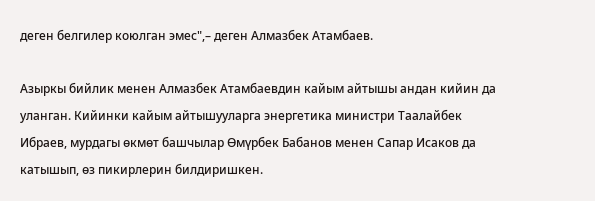деген белгилер коюлган эмес",– деген Алмазбек Атамбаев.

Азыркы бийлик менен Алмазбек Атамбаевдин кайым айтышы андан кийин да уланган. Кийинки кайым айтышууларга энергетика министри Таалайбек Ибраев, мурдагы өкмөт башчылар Өмүрбек Бабанов менен Сапар Исаков да катышып, өз пикирлерин билдиришкен.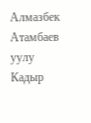Алмазбек Атамбаев уулу Кадыр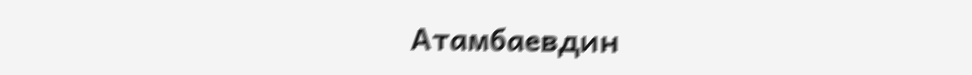Атамбаевдин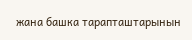жана башка тарапташтарынын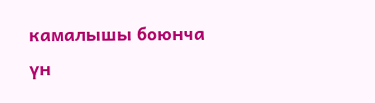камалышы боюнча үн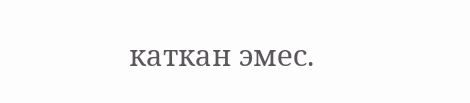каткан эмес.